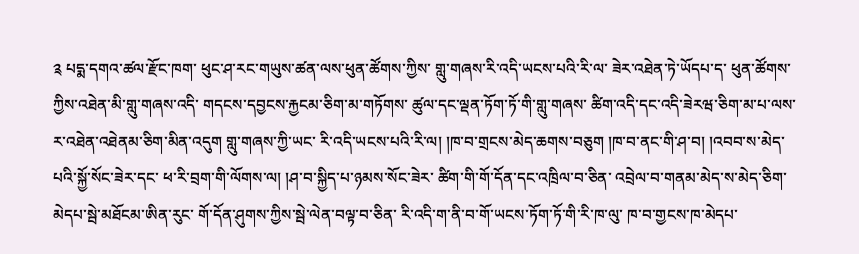༉ པདྨ་དགའ་ཚལ་རྫོང་ཁག་ ཕུང་ཤ་རང་གཡུས་ཚན་ལས་ཕུན་ཚོགས་ཀྱིས་ གླུ་གཞས་རི་འདི་ཡངས་པའི་རི་ལ་ ཟེར་འཐེན་ཏེ་ཡོདཔ་ད་ ཕུན་ཚོགས་ཀྱིས་འཐེན་མི་གླུ་གཞས་འདི་ གདངས་དབྱངས་རྐྱངམ་ཅིག་མ་གཏོགས་ ཚུལ་དང་ལྡན་ཏོག་ཏོ་གི་གླུ་གཞས་ ཚིག་འདི་དང་འདི་ཟེརཝ་ཅིག་མ་པ་ལས་ར་འཐེན་འཐེནམ་ཅིག་མིན་འདུག གླུ་གཞས་ཀྱི་ཡང་ རི་འདི་ཡངས་པའི་རི་ལ། །ཁ་བ་གྲངས་མེད་ཆགས་བཅུག །ཁ་བ་ནང་གི་ཤ་བ། །འབབ་ས་མེད་པའི་སྐྱོ་སོང་ཟེར་དང་ ཕ་རི་བྲག་གི་ལོགས་ལ། །ཤ་བ་སྐྱིད་པ་ཉམས་སོང་ཟེར་ ཚིག་གི་གོ་དོན་དང་འཁྲིལ་བ་ཅིན་ འབྲེལ་བ་གནམ་མེད་ས་མེད་ཅིག་མེདཔ་སྦེ་མཐོངམ་ཨིན་རུང་ གོ་དོན་ཤུགས་ཀྱིས་སྦེ་ལེན་བལྟ་བ་ཅིན་ རི་འདི་ག་ནི་བ་གོ་ཡངས་ཏོག་ཏོ་གི་རི་ཁ་ལུ་ ཁ་བ་གྱངས་ཁ་མེདཔ་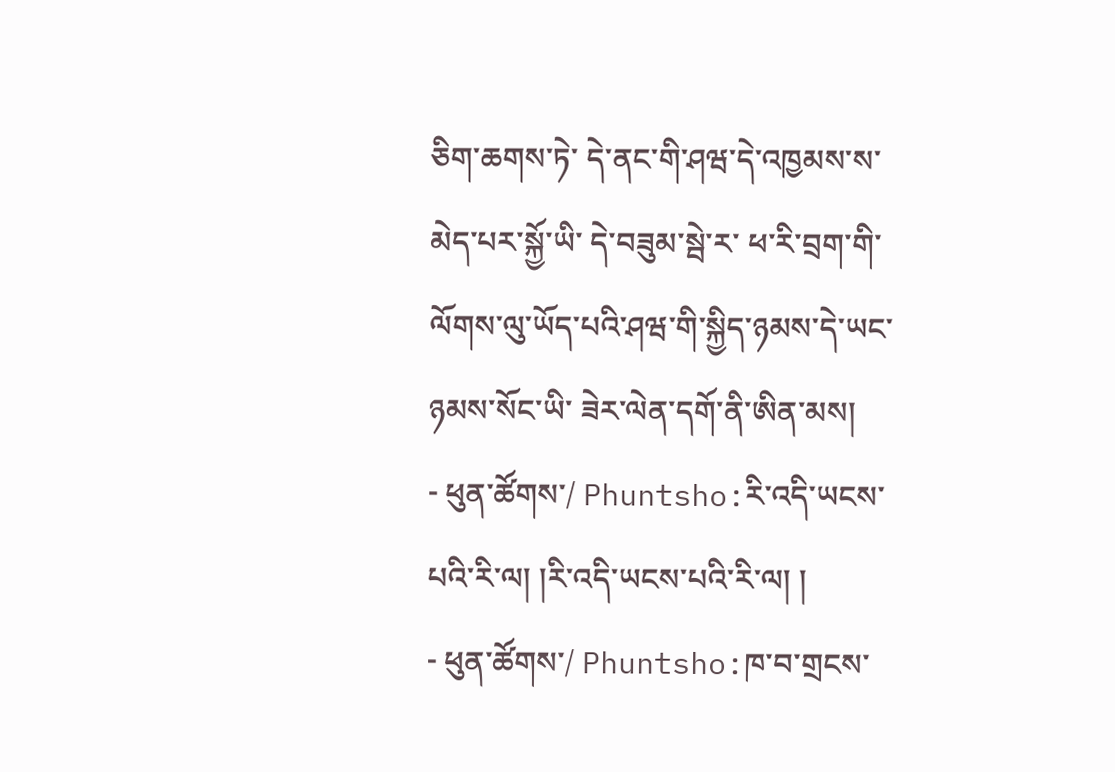ཅིག་ཆགས་ཏེ་ དེ་ནང་གི་ཤཝ་དེ་འཁྱམས་ས་མེད་པར་སྐྱོ་ཡི་ དེ་བཟུམ་སྦེ་ར་ ཕ་རི་བྲག་གི་ལོགས་ལུ་ཡོད་པའི་ཤཝ་གི་སྐྱིད་ཉམས་དེ་ཡང་ཉམས་སོང་ཡི་ ཟེར་ལེན་དགོ་ནི་ཨིན་མས།
- ཕུན་ཚོགས་/ Phuntsho:རི་འདི་ཡངས་པའི་རི་ལ། །རི་འདི་ཡངས་པའི་རི་ལ། །
- ཕུན་ཚོགས་/ Phuntsho:ཁ་བ་གྲངས་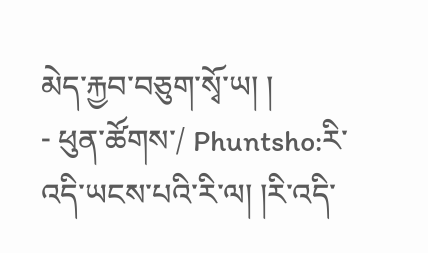མེད་རྐྱབ་བཅུག་སྭོ་ཡ། །
- ཕུན་ཚོགས་/ Phuntsho:རི་འདི་ཡངས་པའི་རི་ལ། །རི་འདི་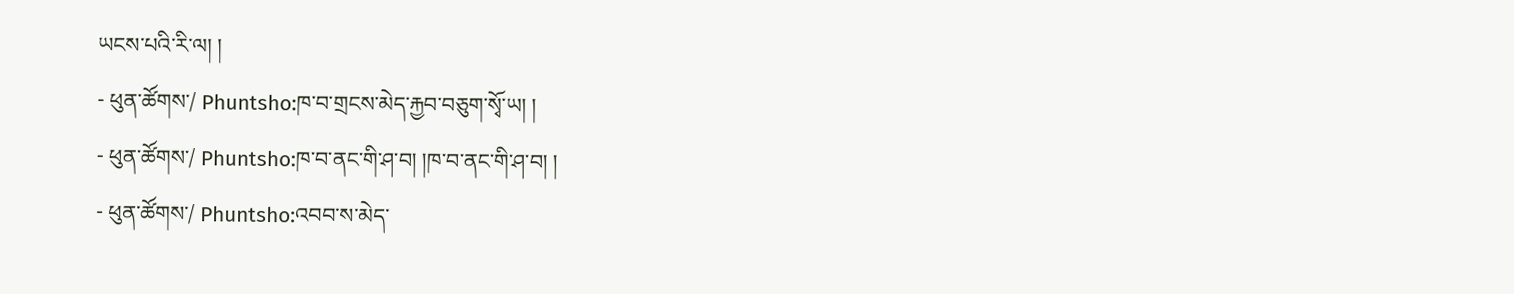ཡངས་པའི་རི་ལ། །
- ཕུན་ཚོགས་/ Phuntsho:ཁ་བ་གྲངས་མེད་རྐྱབ་བཅུག་སྭོ་ཡ། །
- ཕུན་ཚོགས་/ Phuntsho:ཁ་བ་ནང་གི་ཤ་བ། །ཁ་བ་ནང་གི་ཤ་བ། །
- ཕུན་ཚོགས་/ Phuntsho:འབབ་ས་མེད་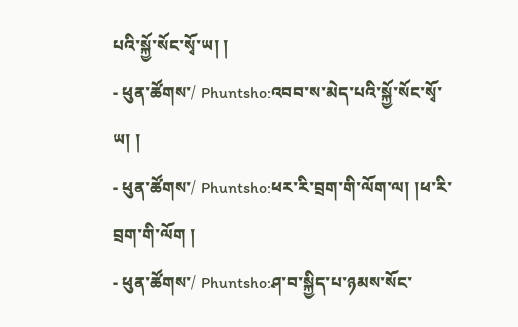པའི་སྐྱོ་སོང་སྭོ་ཡ། །
- ཕུན་ཚོགས་/ Phuntsho:འབབ་ས་མེད་པའི་སྐྱོ་སོང་སྭོ་ཡ། །
- ཕུན་ཚོགས་/ Phuntsho:ཕར་རི་བྲག་གི་ལོག་ལ། །ཕ་རི་བྲག་གི་ལོག །
- ཕུན་ཚོགས་/ Phuntsho:ཤ་བ་སྐྱིད་པ་ཉམས་སོང་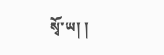སྭོ་ཡ། །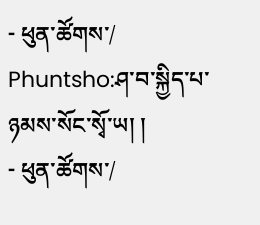- ཕུན་ཚོགས་/ Phuntsho:ཤ་བ་སྐྱིད་པ་ཉམས་སོང་སྭོ་ཡ། །
- ཕུན་ཚོགས་/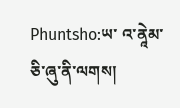Phuntsho:ཡ་ འ་ནཱེམ་ཅི་ཞུ་ནི་ལགས།